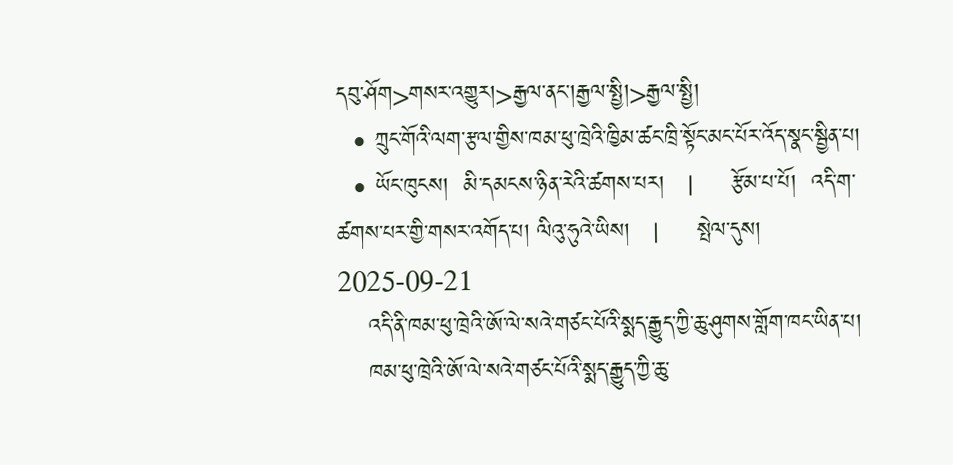དབུ་ཤོག>གསར་འགྱུར།>རྒྱལ་ནང་།རྒྱལ་སྤྱི།>རྒྱལ་སྤྱི།
  • ཀྲུང་གོའི་ལག་རྩལ་གྱིས་ཁམ་ཕུ་ཁྲེའི་ཁྱིམ་ཚང་ཁྲི་སྟོང་མང་པོར་འོད་སྣང་སྦྱིན་པ།
  • ཡོང་ཁུངས།  མི་དམངས་ཉིན་རེའི་ཚགས་པར།   |     རྩོམ་པ་པོ།  འདི་ག་ཚགས་པར་གྱི་གསར་འགོད་པ། ལིའུ་ཧུའེ་ཡིས།   |     སྤེལ་དུས།  2025-09-21
    འདི་ནི་ཁམ་ཕུ་ཁྲེའི་ཨོ་ལེ་སའེ་གཙང་པོའི་སྨད་རྒྱུད་ཀྱི་ཆུ་ཤུགས་གློག་ཁང་ཡིན་པ།
    ཁམ་ཕུ་ཁྲེའི་ཨོ་ལེ་སའེ་གཙང་པོའི་སྨད་རྒྱུད་ཀྱི་ཆུ་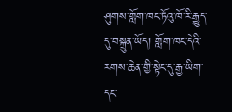ཤུགས་གློག་ཁང་ཏོའུ་ཁོ་རི་རྒྱུད་དུ་བསྐྲུན་ཡོད། གློག་ཁང་དེའི་རགས་ཆེན་གྱི་སྟེང་དུ་རྒྱ་ཡིག་དང་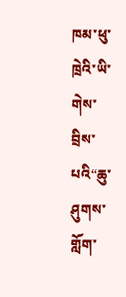ཁམ་ཕུ་ཁྲེའི་ཡི་གེས་བྲིས་པའི“ཆུ་ཤུགས་གློག་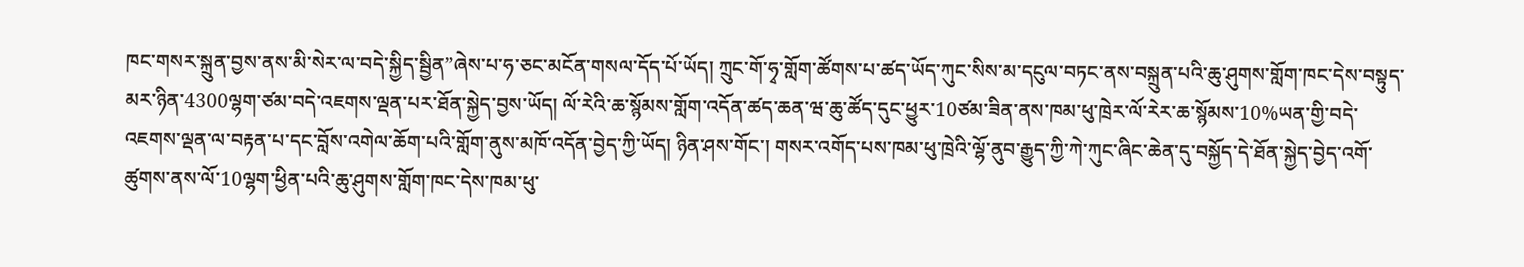ཁང་གསར་སྐྲུན་བྱས་ནས་མི་སེར་ལ་བདེ་སྐྱིད་སྦྱིན”ཞེས་པ་ཧ་ཅང་མངོན་གསལ་དོད་པོ་ཡོད། ཀྲུང་གོ་ཧྭ་གློག་ཚོགས་པ་ཚད་ཡོད་ཀུང་སིས་མ་དངུལ་བཏང་ནས་བསྐྲུན་པའི་ཆུ་ཤུགས་གློག་ཁང་དེས་བསྟུད་མར་ཉིན་4300ལྷག་ཙམ་བདེ་འཇགས་ལྡན་པར་ཐོན་སྐྱེད་བྱས་ཡོད། ལོ་རེའི་ཆ་སྙོམས་གློག་འདོན་ཚད་ཆན་ཝ་ཆུ་ཚོད་དུང་ཕྱུར་10ཙམ་ཟིན་ནས་ཁམ་ཕུ་ཁྲེར་ལོ་རེར་ཆ་སྙོམས་10%ཡན་གྱི་བདེ་འཇགས་ལྡན་ལ་བརྟན་པ་དང་བློས་འགེལ་ཆོག་པའི་གློག་ནུས་མཁོ་འདོན་བྱེད་ཀྱི་ཡོད། ཉིན་ཤས་གོང་། གསར་འགོད་པས་ཁམ་ཕུ་ཁྲེའི་ལྷོ་ནུབ་རྒྱུད་ཀྱི་ཀེ་ཀུང་ཞིང་ཆེན་དུ་བསྐྱོད་དེ་ཐོན་སྐྱེད་བྱེད་འགོ་ཚུགས་ནས་ལོ་10ལྷག་ཕྱིན་པའི་ཆུ་ཤུགས་གློག་ཁང་དེས་ཁམ་ཕུ་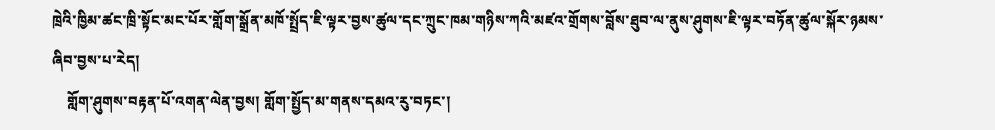ཁྲེའི་ཁྱིམ་ཚང་ཁྲི་སྟོང་མང་པོར་གློག་སྒྲོན་མཁོ་སྤྲོད་ཇི་ལྟར་བྱས་ཚུལ་དང་ཀྲུང་ཁམ་གཉིས་ཀའི་མཛའ་གྲོགས་བློས་ཐུབ་ལ་ནུས་ཤུགས་ཇི་ལྟར་བཏོན་ཚུལ་སྐོར་ཉམས་ཞིབ་བྱས་པ་རེད།
    གློག་ཤུགས་བརྟན་པོ་འགན་ལེན་བྱས། གློག་སྤྱོད་མ་གནས་དམའ་རུ་བཏང་།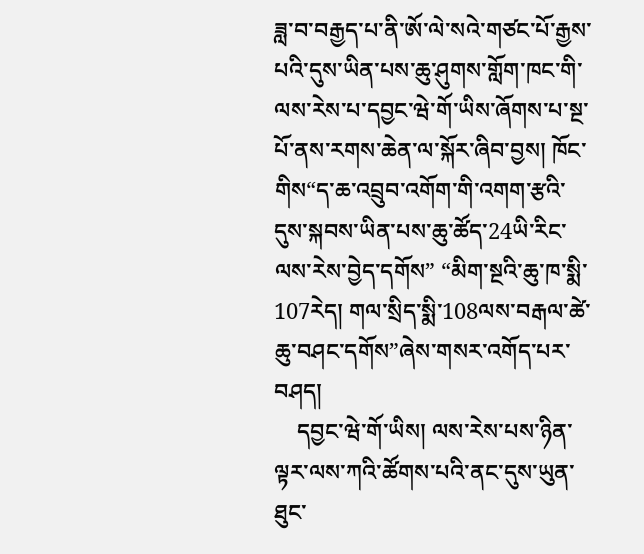ཟླ་བ་བརྒྱད་པ་ནི་ཨོ་ལེ་སའེ་གཙང་པོ་རྒྱས་པའི་དུས་ཡིན་པས་ཆུ་ཤུགས་གློག་ཁང་གི་ལས་རེས་པ་དབྱང་ཝེ་གོ་ཡིས་ཞོགས་པ་སྔ་པོ་ནས་རགས་ཆེན་ལ་སྐོར་ཞིབ་བྱས། ཁོང་གིས“ད་ཆ་འབྲུབ་འགོག་གི་འགག་རྩའི་དུས་སྐབས་ཡིན་པས་ཆུ་ཚོད་24ཡི་རིང་ལས་རེས་བྱེད་དགོས” “མིག་སྔའི་ཆུ་ཁ་སྨི་107རེད། གལ་སྲིད་སྨི་108ལས་བརྒལ་ཚེ་ཆུ་བཤང་དགོས”ཞེས་གསར་འགོད་པར་བཤད།
    དབྱང་ཝེ་གོ་ཡིས། ལས་རེས་པས་ཉིན་ལྟར་ལས་ཀའི་ཚོགས་པའི་ནང་དུས་ཡུན་ཐུང་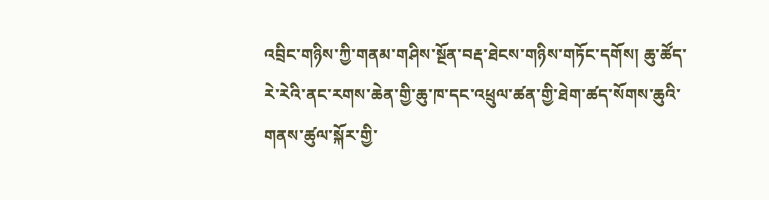འབྲིང་གཉིས་ཀྱི་གནམ་གཤིས་སྔོན་བརྡ་ཐེངས་གཉིས་གཏོང་དགོས། ཆུ་ཚོད་རེ་རེའི་ནང་རགས་ཆེན་གྱི་ཆུ་ཁ་དང་འཕྲུལ་ཚན་གྱི་ཐེག་ཚད་སོགས་ཆུའི་གནས་ཚུལ་སྐོར་གྱི་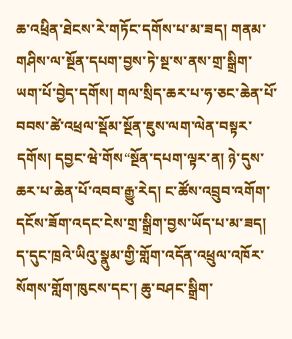ཆ་འཕྲིན་ཐེངས་རེ་གཏོང་དགོས་པ་མ་ཟད། གནམ་གཤིས་ལ་སྔོན་དཔག་བྱས་ཏེ་སྔ་ས་ནས་གྲ་སྒྲིག་ཡག་པོ་བྱེད་དགོས། གལ་སྲིད་ཆར་པ་ཧ་ཅང་ཆེན་པོ་བབས་ཚེ་འཕྲལ་སྡོམ་སྔོན་ཇུས་ལག་ལེན་བསྟར་དགོས། དབྱང་ཝེ་གོས“སྔོན་དཔག་ལྟར་ན། ཉེ་དུས་ཆར་པ་ཆེན་པོ་འབབ་རྒྱུ་རེད། ང་ཚོས་འབྲུབ་འགོག་དངོས་ཟོག་འདང་ངེས་གྲ་སྒྲིག་བྱས་ཡོད་པ་མ་ཟད། ད་དུང་ཁྲའེ་ཡིའུ་སྣུམ་གྱི་གློག་འདོན་འཕྲུལ་འཁོར་སོགས་གློག་ཁུངས་དང་། ཆུ་བཤང་སྒྲིག་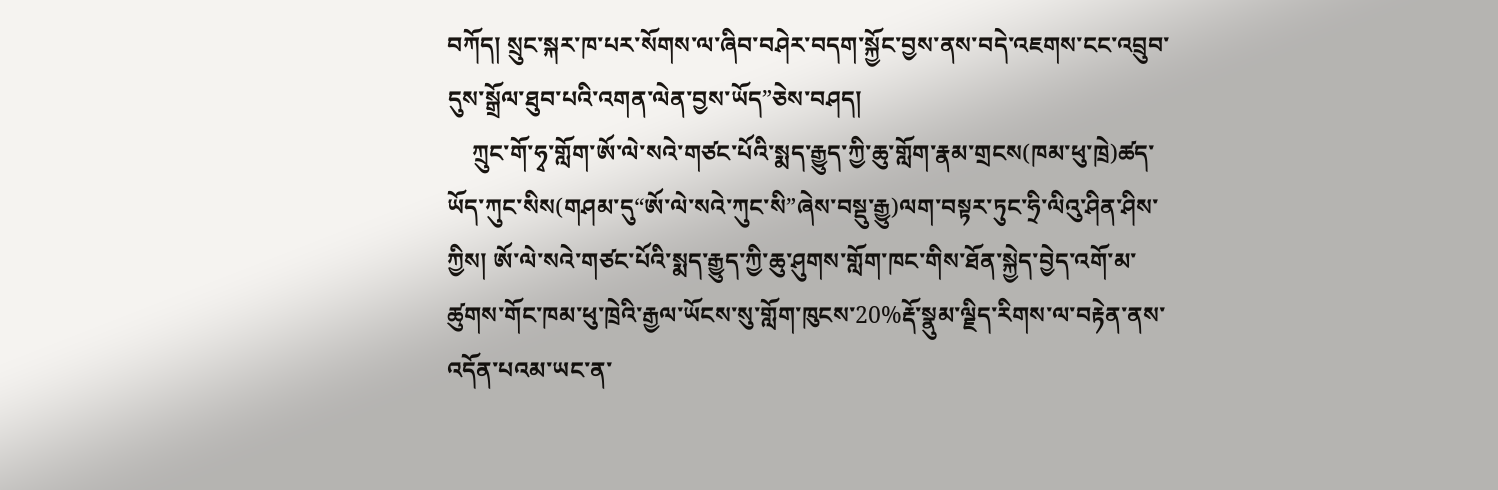བཀོད། སྲུང་སྐར་ཁ་པར་སོགས་ལ་ཞིབ་བཤེར་བདག་སྐྱོང་བྱས་ནས་བདེ་འཇགས་ངང་འབྲུབ་དུས་སྒྲོལ་ཐུབ་པའི་འགན་ལེན་བྱས་ཡོད”ཅེས་བཤད།
    ཀྲུང་གོ་ཧྭ་གློག་ཨོ་ལེ་སའེ་གཙང་པོའི་སྨད་རྒྱུད་ཀྱི་ཆུ་གློག་རྣམ་གྲངས(ཁམ་ཕུ་ཁྲེ)ཚད་ཡོད་ཀུང་སིས(གཤམ་དུ“ཨོ་ལེ་སའེ་ཀུང་སི”ཞེས་བསྡུ་རྒྱུ)ལག་བསྟར་ཏུང་ཧྲི་ལིའུ་ཤིན་ཤིས་ཀྱིས། ཨོ་ལེ་སའེ་གཙང་པོའི་སྨད་རྒྱུད་ཀྱི་ཆུ་ཤུགས་གློག་ཁང་གིས་ཐོན་སྐྱེད་བྱེད་འགོ་མ་ཚུགས་གོང་ཁམ་ཕུ་ཁྲེའི་རྒྱལ་ཡོངས་སུ་གློག་ཁུངས་20%རྡོ་སྣུམ་ལྗིད་རིགས་ལ་བརྟེན་ནས་འདོན་པའམ་ཡང་ན་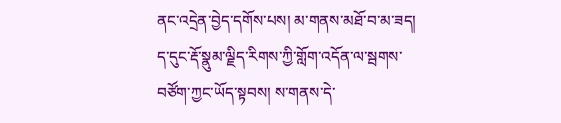ནང་འདྲེན་བྱེད་དགོས་པས། མ་གནས་མཐོ་བ་མ་ཟད། ད་དུང་རྡོ་སྣུམ་ལྗིད་རིགས་ཀྱི་གློག་འདོན་ལ་སྦགས་བཙོག་ཀྱང་ཡོད་སྟབས། ས་གནས་དེ་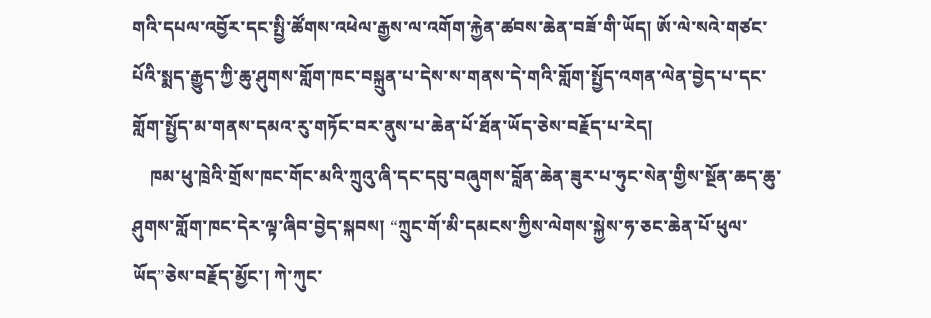གའི་དཔལ་འབྱོར་དང་སྤྱི་ཚོགས་འཕེལ་རྒྱས་ལ་འགོག་རྐྱེན་ཚབས་ཆེན་བཟོ་གི་ཡོད། ཨོ་ལེ་སའེ་གཙང་པོའི་སྨད་རྒྱུད་ཀྱི་ཆུ་ཤུགས་གློག་ཁང་བསྐྲུན་པ་དེས་ས་གནས་དེ་གའི་གློག་སྤྱོད་འགན་ལེན་བྱེད་པ་དང་གློག་སྤྱོད་མ་གནས་དམའ་རུ་གཏོང་བར་ནུས་པ་ཆེན་པོ་ཐོན་ཡོད་ཅེས་བརྗོད་པ་རེད།
    ཁམ་ཕུ་ཁྲེའི་གྲོས་ཁང་གོང་མའི་ཀྲུའུ་ཞི་དང་དབུ་བཞུགས་བློན་ཆེན་ཟུར་པ་ཧུང་སེན་གྱིས་སྔོན་ཆད་ཆུ་ཤུགས་གློག་ཁང་དེར་ལྟ་ཞིབ་བྱེད་སྐབས། “ཀྲུང་གོ་མི་དམངས་ཀྱིས་ལེགས་སྐྱེས་ཧ་ཅང་ཆེན་པོ་ཕུལ་ཡོད”ཅེས་བརྗོད་མྱོང་། ཀེ་ཀུང་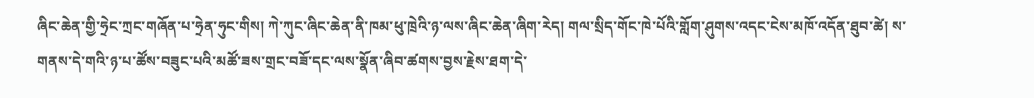ཞིང་ཆེན་གྱི་ཧྲེང་ཀྲང་གཞོན་པ་ཧྲེན་ཧུང་གིས། ཀེ་ཀུང་ཞིང་ཆེན་ནི་ཁམ་ཕུ་ཁྲེའི་ཉ་ལས་ཞིང་ཆེན་ཞིག་རེད། གལ་སྲིད་གོང་ཁེ་པོའི་གློག་ཤུགས་འདང་ངེས་མཁོ་འདོན་ཐུབ་ཚེ། ས་གནས་དེ་གའི་ཉ་པ་ཚོས་བཟུང་པའི་མཚོ་ཟས་གྲང་བཟོ་དང་ལས་སྣོན་ཞིབ་ཚགས་བྱས་རྗེས་ཐག་དེ་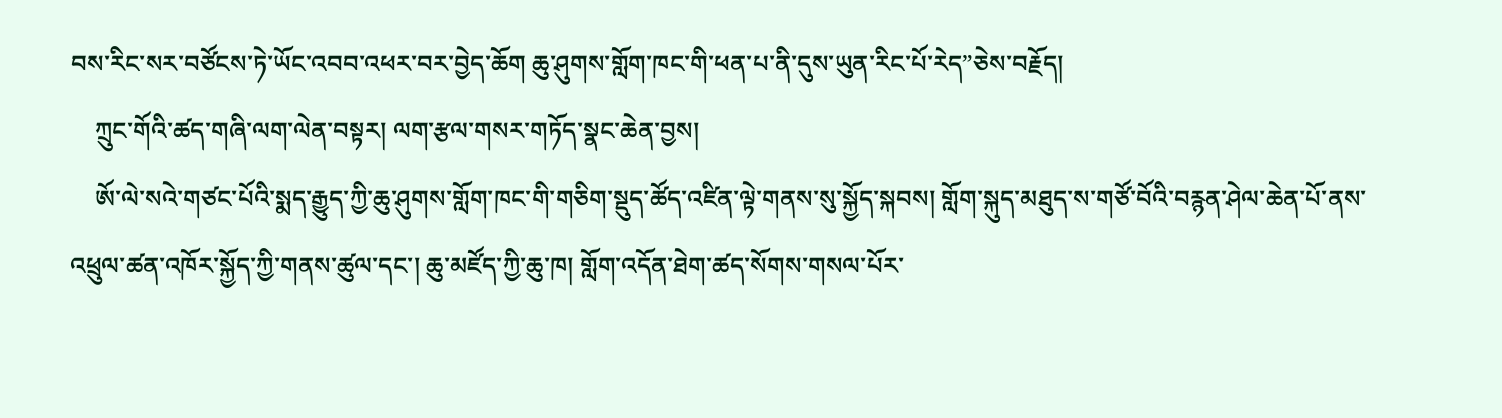བས་རིང་སར་བཙོངས་ཏེ་ཡོང་འབབ་འཕར་བར་བྱེད་ཆོག ཆུ་ཤུགས་གློག་ཁང་གི་ཕན་པ་ནི་དུས་ཡུན་རིང་པོ་རེད”ཅེས་བརྗོད།
    ཀྲུང་གོའི་ཚད་གཞི་ལག་ལེན་བསྟར། ལག་རྩལ་གསར་གཏོད་སྣང་ཆེན་བྱས།
    ཨོ་ལེ་སའེ་གཙང་པོའི་སྨད་རྒྱུད་ཀྱི་ཆུ་ཤུགས་གློག་ཁང་གི་གཅིག་སྡུད་ཚོད་འཛིན་ལྟེ་གནས་སུ་སྐྱོད་སྐབས། གློག་སྐུད་མཐུད་ས་གཙོ་བོའི་བརྙན་ཤེལ་ཆེན་པོ་ནས་འཕྲུལ་ཚན་འཁོར་སྐྱོད་ཀྱི་གནས་ཚུལ་དང་། ཆུ་མཛོད་ཀྱི་ཆུ་ཁ། གློག་འདོན་ཐེག་ཚད་སོགས་གསལ་པོར་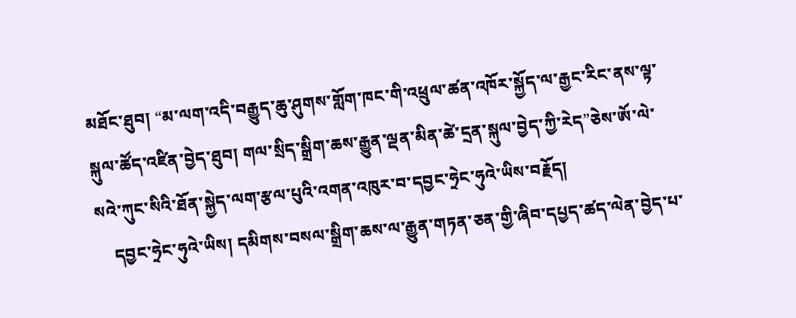མཐོང་ཐུབ། “མ་ལག་འདི་བརྒྱུད་ཆུ་ཤུགས་གློག་ཁང་གི་འཕྲུལ་ཚན་འཁོར་སྐྱོད་ལ་རྒྱང་རིང་ནས་ལྟ་སྐུལ་ཚོད་འཛིན་བྱེད་ཐུབ། གལ་སྲིད་སྒྲིག་ཆས་རྒྱུན་ལྡན་མིན་ཚེ་དྲན་སྐུལ་བྱེད་ཀྱི་རེད”ཅེས་ཨོ་ལེ་སའེ་ཀུང་སིའི་ཐོན་སྐྱེད་ལག་རྩལ་པུའི་འགན་འཁུར་བ་དབྱང་ཧྲེང་ཧུའེ་ཡིས་བརྗོད།
    དབྱང་ཧྲེང་ཧུའེ་ཡིས། དམིགས་བསལ་སྒྲིག་ཆས་ལ་རྒྱུན་གཏན་ཅན་གྱི་ཞིབ་དཔྱད་ཚད་ལེན་བྱེད་པ་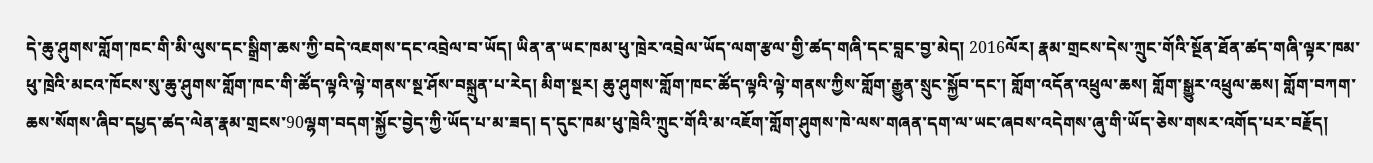དེ་ཆུ་ཤུགས་གློག་ཁང་གི་མི་ལུས་དང་སྒྲིག་ཆས་ཀྱི་བདེ་འཇགས་དང་འབྲེལ་བ་ཡོད། ཡིན་ན་ཡང་ཁམ་ཕུ་ཁྲེར་འབྲེལ་ཡོད་ལག་རྩལ་གྱི་ཚད་གཞི་དང་བླང་བྱ་མེད། 2016ལོར། རྣམ་གྲངས་དེས་ཀྲུང་གོའི་སྔོན་ཐོན་ཚད་གཞི་ལྟར་ཁམ་ཕུ་ཁྲེའི་མངའ་ཁོངས་སུ་ཆུ་ཤུགས་གློག་ཁང་གི་ཚོད་ལྟའི་ལྟེ་གནས་སྔ་ཤོས་བསྐྲུན་པ་རེད། མིག་སྔར། ཆུ་ཤུགས་གློག་ཁང་ཚོད་ལྟའི་ལྟེ་གནས་ཀྱིས་གློག་རྒྱུན་སྲུང་སྐྱོབ་དང་། གློག་འདོན་འཕྲུལ་ཆས། གློག་སྒྱུར་འཕྲུལ་ཆས། གློག་བཀག་ཆས་སོགས་ཞིབ་དཔྱད་ཚད་ལེན་རྣམ་གྲངས་90ལྷག་བདག་སྐྱོང་བྱེད་ཀྱི་ཡོད་པ་མ་ཟད། ད་དུང་ཁམ་ཕུ་ཁྲེའི་ཀྲུང་གོའི་མ་འཇོག་གློག་ཤུགས་ཁེ་ལས་གཞན་དག་ལ་ཡང་ཞབས་འདེགས་ཞུ་གི་ཡོད་ཅེས་གསར་འགོད་པར་བརྗོད།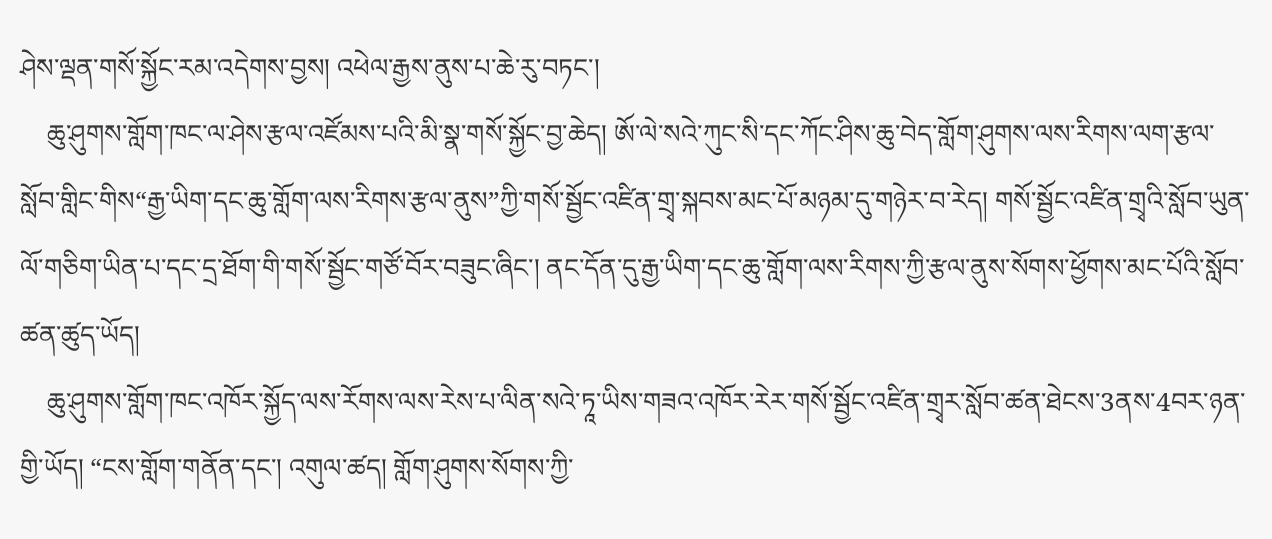ཤེས་ལྡན་གསོ་སྐྱོང་རམ་འདེགས་བྱས། འཕེལ་རྒྱས་ནུས་པ་ཆེ་རུ་བཏང་།
    ཆུ་ཤུགས་གློག་ཁང་ལ་ཤེས་རྩལ་འཛོམས་པའི་མི་སྣ་གསོ་སྐྱོང་བྱ་ཆེད། ཨོ་ལེ་སའེ་ཀུང་སི་དང་ཀོང་ཤིས་ཆུ་བེད་གློག་ཤུགས་ལས་རིགས་ལག་རྩལ་སློབ་གླིང་གིས“རྒྱ་ཡིག་དང་ཆུ་གློག་ལས་རིགས་རྩལ་ནུས”ཀྱི་གསོ་སྦྱོང་འཛིན་གྲྭ་སྐབས་མང་པོ་མཉམ་དུ་གཉེར་བ་རེད། གསོ་སྦྱོང་འཛིན་གྲྭའི་སློབ་ཡུན་ལོ་གཅིག་ཡིན་པ་དང་དྲ་ཐོག་གི་གསོ་སྦྱོང་གཙོ་བོར་བཟུང་ཞིང་། ནང་དོན་དུ་རྒྱ་ཡིག་དང་ཆུ་གློག་ལས་རིགས་ཀྱི་རྩལ་ནུས་སོགས་ཕྱོགས་མང་པོའི་སློབ་ཚན་ཚུད་ཡོད།
    ཆུ་ཤུགས་གློག་ཁང་འཁོར་སྐྱོད་ལས་རོགས་ལས་རེས་པ་ལིན་སའེ་ཏཱ་ཡིས་གཟའ་འཁོར་རེར་གསོ་སྦྱོང་འཛིན་གྲྭར་སློབ་ཚན་ཐེངས་3ནས་4བར་ཉན་གྱི་ཡོད། “ངས་གློག་གནོན་དང་། འགུལ་ཚད། གློག་ཤུགས་སོགས་ཀྱི་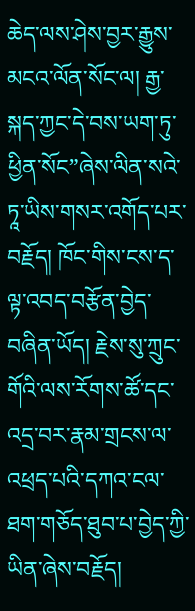ཆེད་ལས་ཤེས་བྱར་རྒྱུས་མངའ་ལོན་སོང་ལ། རྒྱ་སྐད་ཀྱང་དེ་བས་ཡག་ཏུ་ཕྱིན་སོང”ཞེས་ལིན་སའེ་ཏཱ་ཡིས་གསར་འགོད་པར་བརྗོད། ཁོང་གིས་ངས་ད་ལྟ་འབད་བརྩོན་བྱེད་བཞིན་ཡོད། རྗེས་སུ་ཀྲུང་གོའི་ལས་རོགས་ཚོ་དང་འདྲ་བར་རྣམ་གྲངས་ལ་འཕྲད་པའི་དཀའ་ངལ་ཐག་གཅོད་ཐུབ་པ་བྱེད་ཀྱི་ཡིན་ཞེས་བརྗོད།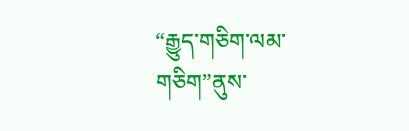“རྒྱུད་གཅིག་ལམ་གཅིག”ནུས་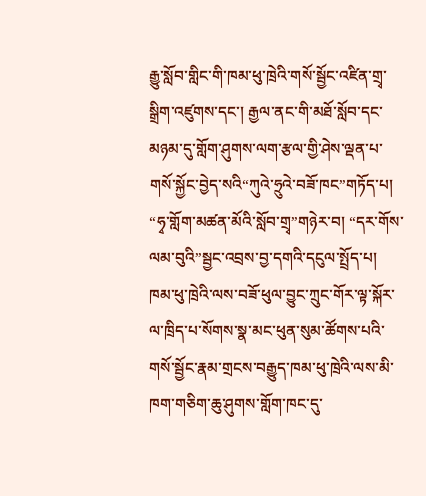རྒྱུ་སློབ་གླིང་གི་ཁམ་ཕུ་ཁྲེའི་གསོ་སྦྱོང་འཛིན་གྲྭ་སྒྲིག་འཛུགས་དང་། རྒྱལ་ནང་གི་མཐོ་སློབ་དང་མཉམ་དུ་གློག་ཤུགས་ལག་རྩལ་གྱི་ཤེས་ལྡན་པ་གསོ་སྐྱོང་བྱེད་སའི“ཀུའེ་ཧྲུའེ་བཟོ་ཁང”གཏོད་པ། “ཧྭ་གློག་མཚན་མོའི་སློབ་གྲྭ”གཉེར་བ། “དར་གོས་ལམ་བུའི”སྦྱང་འབྲས་བྱ་དགའི་དངུལ་སྤྲོད་པ། ཁམ་ཕུ་ཁྲེའི་ལས་བཟོ་ཕུལ་བྱུང་ཀྲུང་གོར་ལྟ་སྐོར་ལ་ཁྲིད་པ་སོགས་སྣ་མང་ཕུན་སུམ་ཚོགས་པའི་གསོ་སྦྱོང་རྣམ་གྲངས་བརྒྱུད་ཁམ་ཕུ་ཁྲེའི་ལས་མི་ཁག་གཅིག་ཆུ་ཤུགས་གློག་ཁང་དུ་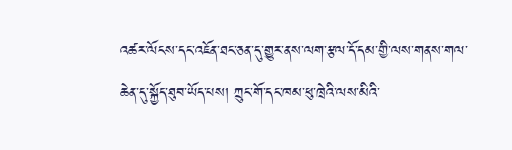འཚར་ལོངས་དང་འཇོན་ཐང་ཅན་དུ་གྱུར་ནས་ལག་རྩལ་དོ་དམ་གྱི་ལས་གནས་གལ་ཆེན་དུ་སྐྱོད་ཐུབ་ཡོད་པས། ཀྲུང་གོ་དང་ཁམ་ཕུ་ཁྲེའི་ལས་མིའི་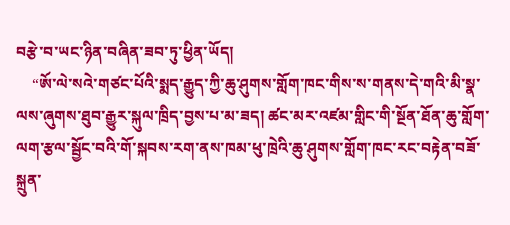བརྩེ་བ་ཡང་ཉིན་བཞིན་ཟབ་ཏུ་ཕྱིན་ཡོད།
    “ཨོ་ལེ་སའེ་གཙང་པོའི་སྨད་རྒྱུད་ཀྱི་ཆུ་ཤུགས་གློག་ཁང་གིས་ས་གནས་དེ་གའི་མི་སྣ་ལས་ཞུགས་ཐུབ་རྒྱུར་སྐུལ་ཁྲིད་བྱས་པ་མ་ཟད། ཚང་མར་འཛམ་གླིང་གི་སྔོན་ཐོན་ཆུ་གློག་ལག་རྩལ་སྦྱོང་བའི་གོ་སྐབས་རག་ནས་ཁམ་ཕུ་ཁྲེའི་ཆུ་ཤུགས་གློག་ཁང་རང་བརྟེན་བཟོ་སྐྲུན་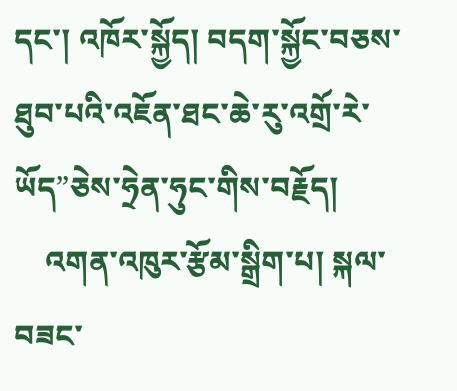དང་། འཁོར་སྐྱོད། བདག་སྐྱོང་བཅས་ཐུབ་པའི་འཇོན་ཐང་ཆེ་རུ་འགྲོ་རེ་ཡོད”ཅེས་ཧྲེན་ཧུང་གིས་བརྗོད།
    འགན་འཁུར་རྩོམ་སྒྲིག་པ། སྐལ་བཟང་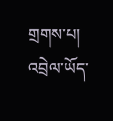གྲགས་པ།
འབྲེལ་ཡོད་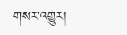གསར་འགྱུར།